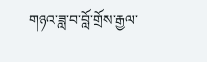གཉའ་ཟླ་བ་བློ་གྲོས་རྒྱལ་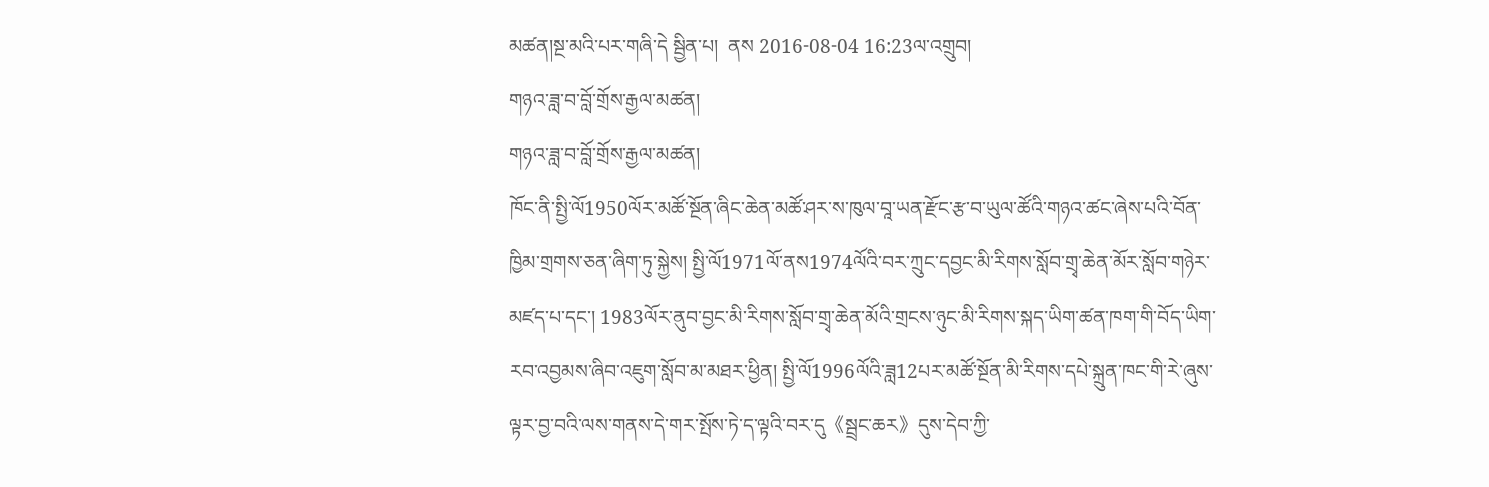མཚན།སྔ་མའི་པར་གཞི་དེ སྦྱིན་པ།  ནས 2016-08-04 16:23ལ་འགྲུབ།
གཉའ་ཟླ་བ་བློ་གྲོས་རྒྱལ་མཚན།
གཉའ་ཟླ་བ་བློ་གྲོས་རྒྱལ་མཚན།
ཁོང་ནི་སྤྱི་ལོ1950ལོར་མཚོ་སྔོན་ཞིང་ཆེན་མཚོ་ཤར་ས་ཁུལ་བཱ་ཡན་རྫོང་རྩ་བ་ཡུལ་ཚོའི་གཉའ་ཚང་ཞེས་པའི་བོན་ཁྱིམ་གྲགས་ཅན་ཞིག་ཏུ་སྐྱེས། སྤྱི་ལོ1971ལོ་ནས1974ལོའི་བར་ཀྲུང་དབྱང་མི་རིགས་སློབ་གྲྭ་ཆེན་མོར་སློབ་གཉེར་མཛད་པ་དང་། 1983ལོར་ནུབ་བྱང་མི་རིགས་སློབ་གྲྭ་ཆེན་མོའི་གྲངས་ཉུང་མི་རིགས་སྐད་ཡིག་ཚན་ཁག་གི་བོད་ཡིག་རབ་འབྱམས་ཞིབ་འཇུག་སློབ་མ་མཐར་ཕྱིན། སྤྱི་ལོ1996ལོའི་ཟླ12པར་མཚོ་སྔོན་མི་རིགས་དཔེ་སྐྲུན་ཁང་གི་རེ་ཞུས་ལྟར་བྱ་བའི་ལས་གནས་དེ་གར་སྤོས་ཏེ་ད་ལྟའི་བར་དུ《སྦྲང་ཆར》དུས་དེབ་ཀྱི་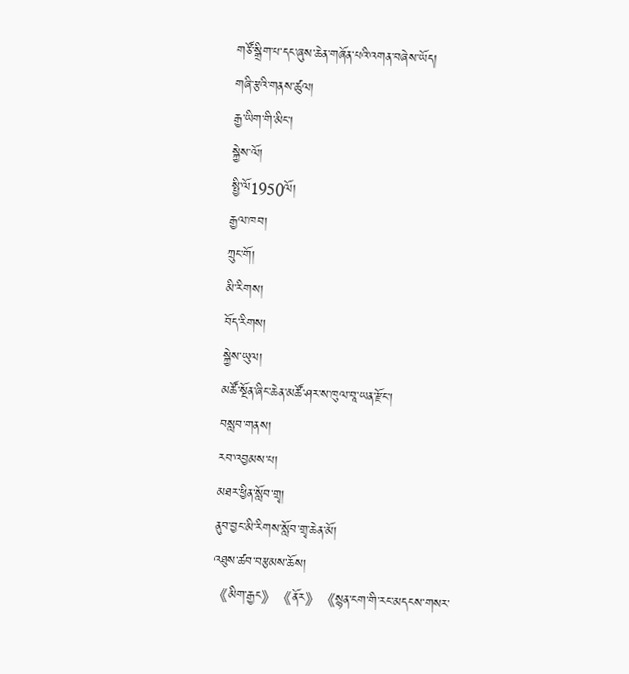གཙོ་སྒྲིག་པ་དང་ཞུས་ཆེན་གཞོན་པའི་འགན་བཞེས་ཡོད།
གཞི་རྩའི་གནས་ཚུལ།
རྒྱ་ཡིག་གི་མིང་།
སྐྱེས་ལོ།
སྤྱི་ལོ1950ལོ།
རྒྱལ་ཁབ།
ཀྲུང་གོ།
མི་རིགས།
བོད་རིགས།
སྐྱེས་ཡུལ།
མཚོ་སྔོན་ཞིང་ཆེན་མཚོ་ཤར་ས་ཁུལ་བཱ་ཡན་རྫོང་།
བསླབ་གནས།
རབ་འབྱམས་པ།
མཐར་ཕྱིན་སློབ་གྲྭ།
ནུབ་བྱང་མི་རིགས་སློབ་གྲྭ་ཆེན་མོ།
འཐུས་ཚབ་བརྩམས་ཆོས།
《མིག་རྒྱང》《ནོར》《སྙན་ངག་གི་རང་མདངས་གསར་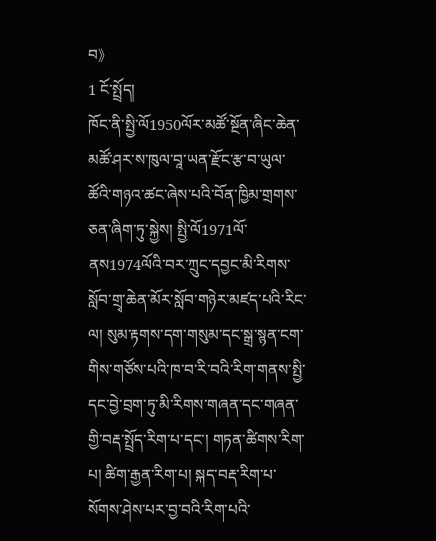བ》
1 ངོ་སྤྲོད།
ཁོང་ནི་སྤྱི་ལོ1950ལོར་མཚོ་སྔོན་ཞིང་ཆེན་མཚོ་ཤར་ས་ཁུལ་བཱ་ཡན་རྫོང་རྩ་བ་ཡུལ་ཚོའི་གཉའ་ཚང་ཞེས་པའི་བོན་ཁྱིམ་གྲགས་ཅན་ཞིག་ཏུ་སྐྱེས། སྤྱི་ལོ1971ལོ་ནས1974ལོའི་བར་ཀྲུང་དབྱང་མི་རིགས་སློབ་གྲྭ་ཆེན་མོར་སློབ་གཉེར་མཛད་པའི་རིང་ལ། སུམ་རྟགས་དག་གསུམ་དང་སྒྲ་སྙན་ངག་གིས་གཙོས་པའི་ཁ་བ་རི་བའི་རིག་གནས་སྤྱི་དང་བྱེ་བྲག་ཏུ་མི་རིགས་གཞན་དང་གཞན་གྱི་བརྡ་སྤྲོད་རིག་པ་དང་། གཏན་ཚིགས་རིག་པ། ཚིག་རྒྱན་རིག་པ། སྐད་བརྡ་རིག་པ་སོགས་ཤེས་པར་བྱ་བའི་རིག་པའི་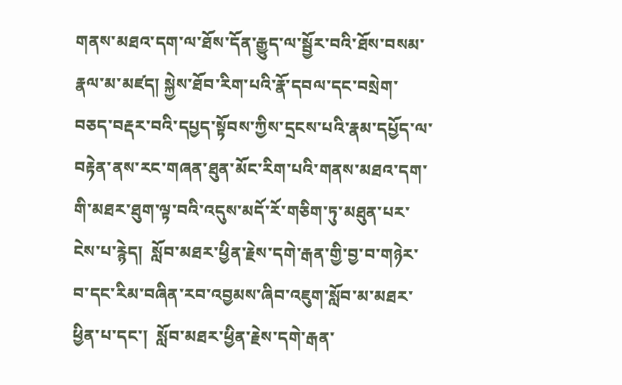གནས་མཐའ་དག་ལ་ཐོས་དོན་རྒྱུད་ལ་སྦྱོར་བའི་ཐོས་བསམ་རྣལ་མ་མཛད། སྐྱེས་ཐོབ་རིག་པའི་རྣོ་དབལ་དང་བསྲེག་བཅད་བརྡར་བའི་དཔྱད་སྟོབས་ཀྱིས་དྲངས་པའི་རྣམ་དཔྱོད་ལ་བརྟེན་ནས་རང་གཞན་ཐུན་མོང་རིག་པའི་གནས་མཐའ་དག་གི་མཐར་ཐུག་ལྟ་བའི་འདུས་མདོ་རོ་གཅིག་ཏུ་མཐུན་པར་ངེས་པ་རྙེད།  སློབ་མཐར་ཕྱིན་རྗེས་དགེ་རྒན་གྱི་བྱ་བ་གཉེར་བ་དང་རིམ་བཞིན་རབ་འབྱམས་ཞིབ་འཇུག་སློབ་མ་མཐར་ཕྱིན་པ་དང་།  སློབ་མཐར་ཕྱིན་རྗེས་དགེ་རྒན་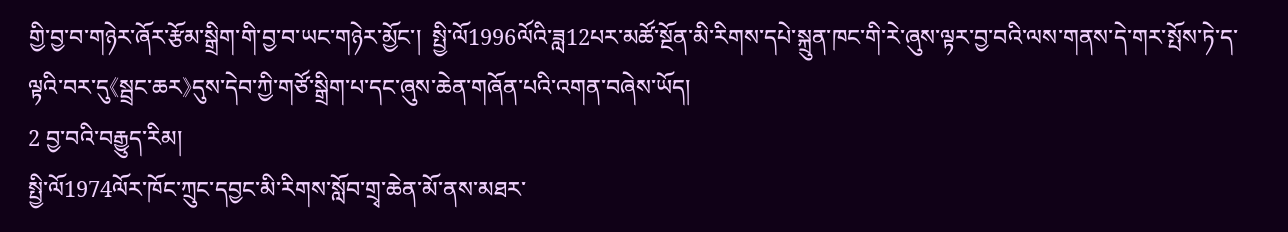གྱི་བྱ་བ་གཉེར་ཞོར་རྩོམ་སྒྲིག་གི་བྱ་བ་ཡང་གཉེར་མྱོང་།  སྤྱི་ལོ1996ལོའི་ཟླ12པར་མཚོ་སྔོན་མི་རིགས་དཔེ་སྐྲུན་ཁང་གི་རེ་ཞུས་ལྟར་བྱ་བའི་ལས་གནས་དེ་གར་སྤོས་ཏེ་ད་ལྟའི་བར་དུ《སྦྲང་ཆར》དུས་དེབ་ཀྱི་གཙོ་སྒྲིག་པ་དང་ཞུས་ཆེན་གཞོན་པའི་འགན་བཞེས་ཡོད།
2 བྱ་བའི་བརྒྱུད་རིམ།
སྤྱི་ལོ1974ལོར་ཁོང་ཀྲུང་དབྱང་མི་རིགས་སློབ་གྲྭ་ཆེན་མོ་ནས་མཐར་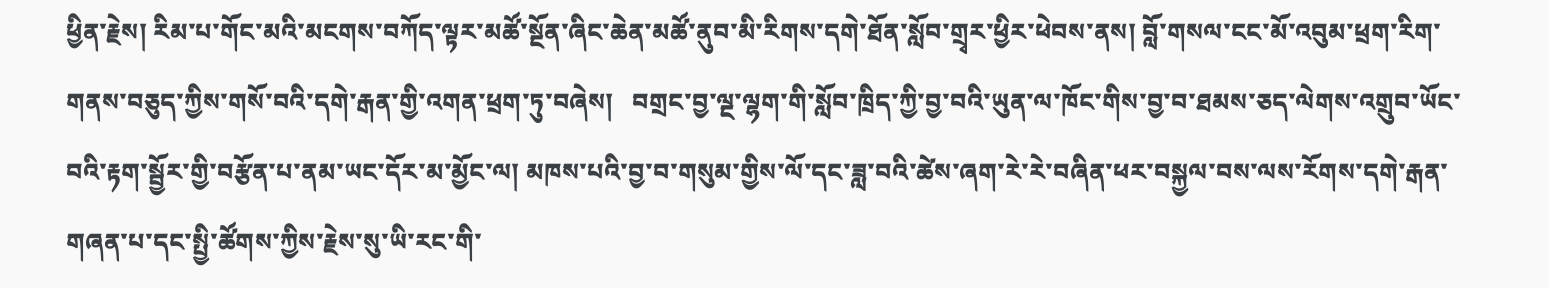ཕྱིན་རྗེས། རིམ་པ་གོང་མའི་མངགས་བཀོད་ལྟར་མཚོ་སྔོན་ཞིང་ཆེན་མཚོ་ནུབ་མི་རིགས་དགེ་ཐོན་སློབ་གྲྭར་ཕྱིར་ཕེབས་ནས། བློ་གསལ་ངང་མོ་འབུམ་ཕྲག་རིག་གནས་བཅུད་ཀྱིས་གསོ་བའི་དགེ་རྒན་གྱི་འགན་ཕྲག་ཏུ་བཞེས།   བགྲང་བྱ་ལྔ་ལྷག་གི་སློབ་ཁྲིད་ཀྱི་བྱ་བའི་ཡུན་ལ་ཁོང་གིས་བྱ་བ་ཐམས་ཅད་ལེགས་འགྲུབ་ཡོང་བའི་རྟག་སྦྱོར་གྱི་བརྩོན་པ་ནམ་ཡང་དོར་མ་མྱོང་ལ། མཁས་པའི་བྱ་བ་གསུམ་གྱིས་ལོ་དང་ཟླ་བའི་ཚེས་ཞག་རེ་རེ་བཞིན་ཕར་བསྐྱལ་བས་ལས་རོགས་དགེ་རྒན་གཞན་པ་དང་སྤྱི་ཚོགས་ཀྱིས་རྗེས་སུ་ཡི་རང་གི་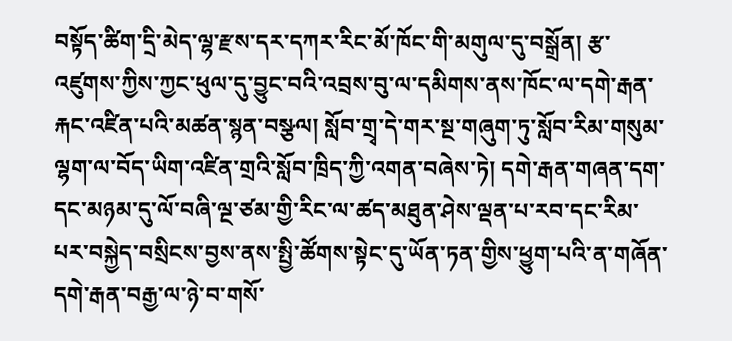བསྟོད་ཚིག་དྲི་མེད་ལྷ་རྫས་དར་དཀར་རིང་མོ་ཁོང་གི་མགུལ་དུ་བསྒྲོན། རྩ་འཛུགས་ཀྱིས་ཀྱང་ཕུལ་དུ་བྱུང་བའི་འབྲས་བུ་ལ་དམིགས་ནས་ཁོང་ལ་དགེ་རྒན་རྐང་འཛིན་པའི་མཚན་སྙན་བསྩལ། སློབ་གྲྭ་དེ་གར་སྔ་གཞུག་ཏུ་སློབ་རིམ་གསུམ་ལྷག་ལ་བོད་ཡིག་འཛིན་གྲའི་སློབ་ཁྲིད་ཀྱི་འགན་བཞེས་ཏེ། དགེ་རྒན་གཞན་དག་དང་མཉམ་དུ་ལོ་བཞི་ལྔ་ཙམ་གྱི་རིང་ལ་ཚད་མཐུན་ཤེས་ལྡན་པ་རབ་དང་རིམ་པར་བསྐྱེད་བསྲིངས་བྱས་ནས་སྤྱི་ཚོགས་སྟེང་དུ་ཡོན་ཏན་གྱིས་ཕྱུག་པའི་ན་གཞོན་དགེ་རྒན་བརྒྱ་ལ་ཉེ་བ་གསོ་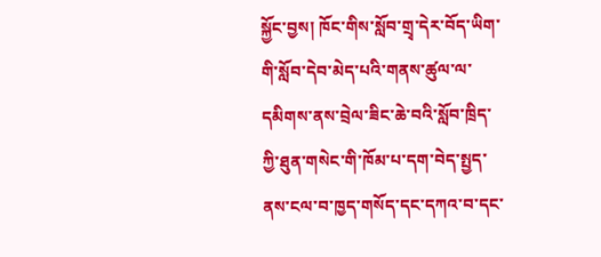སྐྱོང་བྱས། ཁོང་གིས་སློབ་གྲྭ་དེར་བོད་ཡིག་གི་སློབ་དེབ་མེད་པའི་གནས་ཚུལ་ལ་དམིགས་ནས་བྲེལ་ཟིང་ཆེ་བའི་སློབ་ཁྲིད་ཀྱི་ཐུན་གསེང་གི་ཁོམ་པ་དག་བེད་སྤྱད་ནས་ངལ་བ་ཁྱད་གསོད་དང་དཀའ་བ་དང་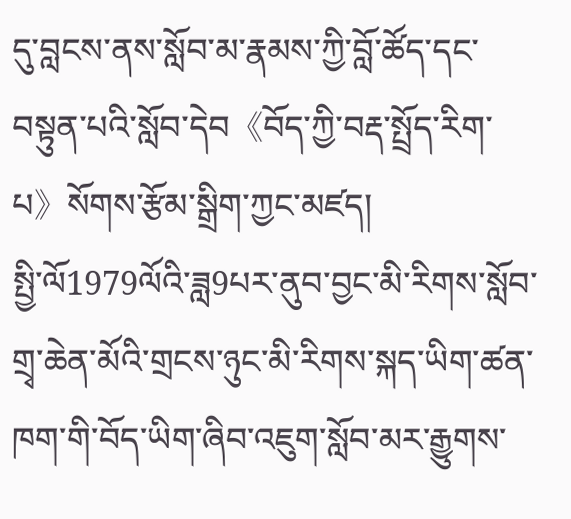དུ་བླངས་ནས་སློབ་མ་རྣམས་ཀྱི་བློ་ཚོད་དང་བསྟུན་པའི་སློབ་དེབ《བོད་ཀྱི་བརྡ་སྤྲོད་རིག་པ》སོགས་རྩོམ་སྒྲིག་ཀྱང་མཛད།
སྤྱི་ལོ1979ལོའི་ཟླ9པར་ནུབ་བྱང་མི་རིགས་སློབ་གྲྭ་ཆེན་མོའི་གྲངས་ཉུང་མི་རིགས་སྐད་ཡིག་ཚན་ཁག་གི་བོད་ཡིག་ཞིབ་འཇུག་སློབ་མར་རྒྱུགས་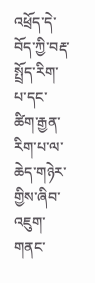འཕྲོད་དེ་བོད་ཀྱི་བརྡ་སྤྲོད་རིག་པ་དང་ཚིག་རྒྱན་རིག་པ་ལ་ཆེད་གཉེར་གྱིས་ཞིབ་འཇུག་གནང་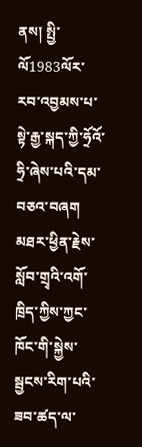ནས། སྤྱི་ལོ1983ལོར་རབ་འབྱམས་པ་སྟེ་རྒྱ་སྐད་ཀྱི་ཧྲོའོ་ཧྲི་ཞེས་པའི་དམ་བཅའ་བཞག མཐར་ཕྱིན་རྗེས་སློབ་གྲྭའི་འགོ་ཁྲིད་ཀྱིས་ཀྱང་ཁོང་གི་སྐྱེས་སྦྱངས་རིག་པའི་ཟབ་ཚད་ལ་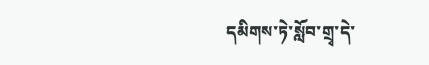དམིགས་ཏེ་སློབ་གྲྭ་དེ་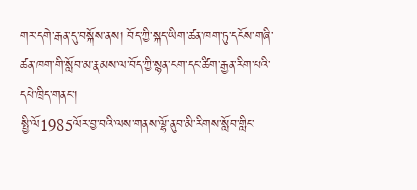གར་དགེ་རྒན་དུ་བསྐོས་ནས། བོད་ཀྱི་སྐད་ཡིག་ཚན་ཁག་ཏུ་དངོས་གཞི་ཚན་ཁག་གི་སློབ་མ་རྣམས་ལ་བོད་ཀྱི་སྙན་ངག་དང་ཚིག་རྒྱན་རིག་པའི་དཔེ་ཁྲིད་གནང་།
སྤྱི་ལོ1985ལོར་བྱ་བའི་ལས་གནས་ལྷོ་ནུབ་མི་རིགས་སློབ་གླིང་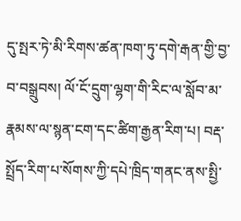དུ་སྤར་ཏེ་མི་རིགས་ཚན་ཁག་ཏུ་དགེ་རྒན་གྱི་བྱ་བ་བསྒྲུབས། ལོ་ངོ་དྲུག་ལྷག་གི་རིང་ལ་སློབ་མ་རྣམས་ལ་སྙན་ངག་དང་ཚིག་རྒྱན་རིག་པ། བརྡ་སྤྲོད་རིག་པ་སོགས་ཀྱི་དཔེ་ཁྲིད་གནང་ནས་སྤྱི་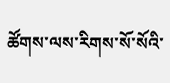ཚོགས་ལས་རིགས་སོ་སོའི་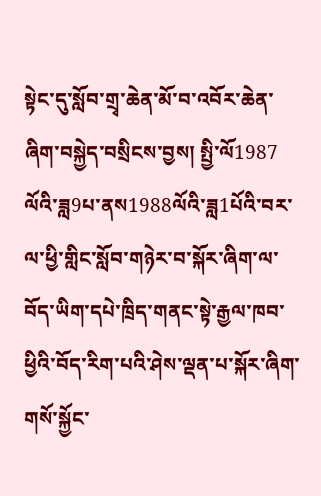སྟེང་དུ་སློབ་གྲྭ་ཆེན་མོ་བ་འབོར་ཆེན་ཞིག་བསྐྱེད་བསྲིངས་བྱས། སྤྱི་ལོ1987 ལོའི་ཟླ9པ་ནས1988ལོའི་ཟླ1པོའི་བར་ལ་ཕྱི་གླིང་སློབ་གཉེར་བ་སྐོར་ཞིག་ལ་བོད་ཡིག་དཔེ་ཁྲིད་གནང་སྟེ་རྒྱལ་ཁབ་ཕྱིའི་བོད་རིག་པའི་ཤེས་ལྡན་པ་སྐོར་ཞིག་གསོ་སྐྱོང་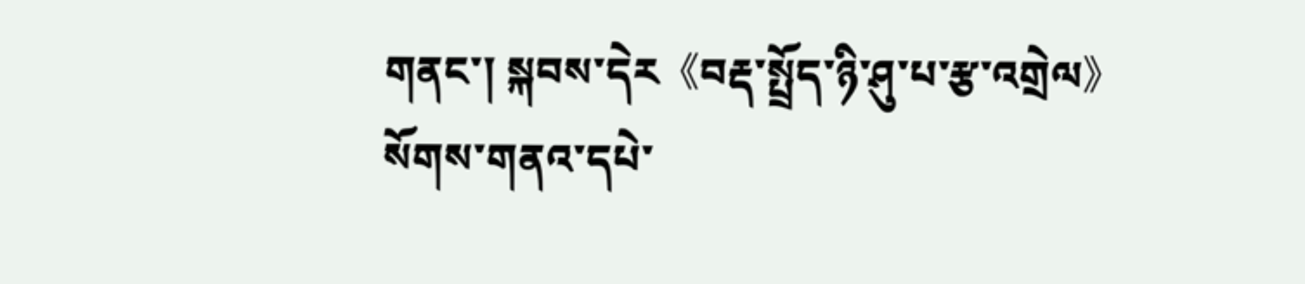གནང་། སྐབས་དེར《བརྡ་སྤྲོད་ཉི་ཤུ་པ་རྩ་འགྲེལ》སོགས་གནའ་དཔེ་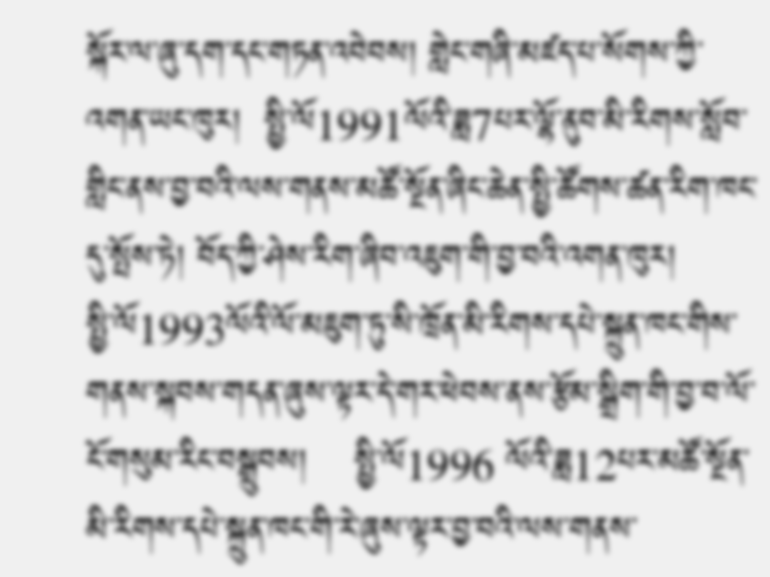སྐོར་ལ་ཞུ་དག་དང་གཏན་འབེབས། གླེང་གཞི་མཛད་པ་སོགས་ཀྱི་འགན་ཡང་ཁུར།  སྤྱི་ལོ1991ལོའི་ཟླ7པར་ལྷོ་ནུབ་མི་རིགས་སློབ་གླིང་ནས་བྱ་བའི་ལས་གནས་མཚོ་སྔོན་ཞིང་ཆེན་སྤྱི་ཚོགས་ཚན་རིག་ཁང་དུ་སྤོས་ཏེ། བོད་ཀྱི་ཤེས་རིག་ཞིབ་འཇུག་གི་བྱ་བའི་འགན་ཁུར།
སྤྱི་ལོ1993ལོའི་ལོ་མཇུག་ཏུ་སི་ཁྲོན་མི་རིགས་དཔེ་སྐྲུན་ཁང་གིས་གནས་སྐབས་གདན་ཞུས་ལྟར་དེ་གར་ཕེབས་ནས་རྩོམ་སྒྲིག་གི་བྱ་བ་ལོ་ངོ་གསུམ་རིང་བསྒྲུབས།    སྤྱི་ལོ1996 ལོའི་ཟླ12པར་མཚོ་སྔོན་མི་རིགས་དཔེ་སྐྲུན་ཁང་གི་རེ་ཞུས་ལྟར་བྱ་བའི་ལས་གནས་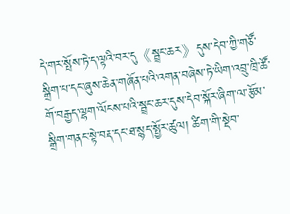དེ་གར་སྤོས་ཏེ་ད་ལྟའི་བར་དུ《སྦྲང་ཆར》དུས་དེབ་ཀྱི་གཙོ་སྒྲིག་པ་དང་ཞུས་ཆེན་གཞོན་པའི་འགན་བཞེས་ཏེ་ཡིག་འབྲུ་ཁྲི་ཚོ་གོ་བརྒྱད་ལྷག་ལོངས་པའི་སྦྲང་ཆར་དུས་དེབ་སྐོར་ཞིག་ལ་རྩོམ་སྒྲིག་གནང་སྟེ་བརྡ་དང་ཐ་སྙད་སྤྱོར་ཚུལ། ཚིག་གི་སྡེབ་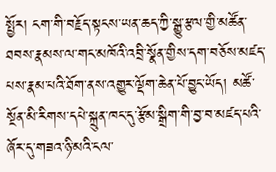སྤྱོར། ངག་གི་བརྗོད་སྟངས་ཡན་ཆད་ཀྱི་སྒྱུ་རྩལ་གྱི་མཚོན་ཐབས་རྣམས་ལ་གང་མཁོའི་འབྲི་སྣོན་གྱིས་དག་བཅོས་མཛད་པས་རྣམ་པའི་ཐོག་ནས་འགྱུར་ལྡོག་ཆེན་པོ་བྱུང་ཡོད། མཚོ་སྔོན་མི་རིགས་དཔེ་སྐྲུན་ཁང་དུ་རྩོམ་སྒྲིག་གི་བྱ་བ་མཛད་པའི་ཞོར་དུ་གཟའ་ཉི་མའི་ངལ་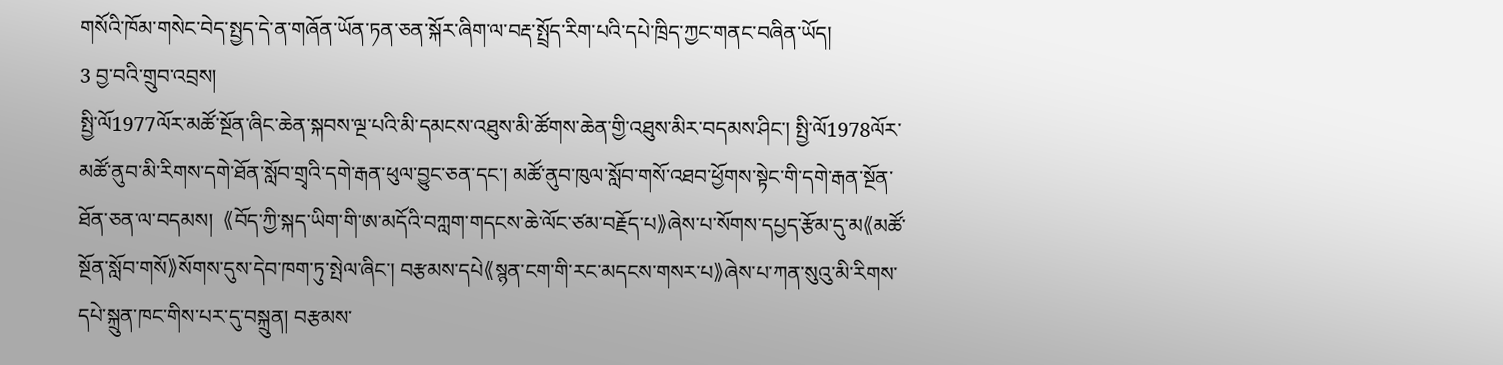གསོའི་ཁོམ་གསེང་བེད་སྤྱད་དེ་ན་གཞོན་ཡོན་ཏན་ཅན་སྐོར་ཞིག་ལ་བརྡ་སྤྲོད་རིག་པའི་དཔེ་ཁྲིད་ཀྱང་གནང་བཞིན་ཡོད།
3 བྱ་བའི་གྲུབ་འབྲས།
སྤྱི་ལོ1977ལོར་མཚོ་སྔོན་ཞིང་ཆེན་སྐབས་ལྔ་པའི་མི་དམངས་འཐུས་མི་ཚོགས་ཆེན་གྱི་འཐུས་མིར་བདམས་ཤིང་། སྤྱི་ལོ1978ལོར་མཚོ་ནུབ་མི་རིགས་དགེ་ཐོན་སློབ་གྲྭའི་དགེ་རྒན་ཕུལ་བྱུང་ཅན་དང་། མཚོ་ནུབ་ཁུལ་སློབ་གསོ་འཐབ་ཕྱོགས་སྟེང་གི་དགེ་རྒན་སྔོན་ཐོན་ཅན་ལ་བདམས།  《བོད་ཀྱི་སྐད་ཡིག་གི་ཨ་མདོའི་བཀླག་གདངས་ཆེ་ལོང་ཙམ་བརྗོད་པ》ཞེས་པ་སོགས་དཔྱད་རྩོམ་དུ་མ《མཚོ་སྔོན་སློབ་གསོ》སོགས་དུས་དེབ་ཁག་ཏུ་སྤེལ་ཞིང་། བརྩམས་དཔེ《སྙན་ངག་གི་རང་མདངས་གསར་པ》ཞེས་པ་ཀན་སུའུ་མི་རིགས་དཔེ་སྐྲུན་ཁང་གིས་པར་དུ་བསྐྲུན། བརྩམས་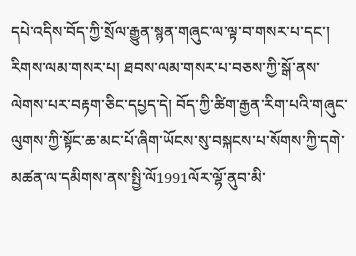དཔེ་འདིས་བོད་ཀྱི་སྲོལ་རྒྱུན་སྙན་གཞུང་ལ་ལྟ་བ་གསར་པ་དང་། རིགས་ལམ་གསར་པ། ཐབས་ལམ་གསར་པ་བཅས་ཀྱི་སྒོ་ནས་ལེགས་པར་བརྟག་ཅིང་དཔྱད་དེ། བོད་ཀྱི་ཚིག་རྒྱན་རིག་པའི་གཞུང་ལུགས་ཀྱི་སྟོང་ཆ་མང་པོ་ཞིག་ཡོངས་སུ་བསྐངས་པ་སོགས་ཀྱི་དགེ་མཚན་ལ་དམིགས་ནས་སྤྱི་ལོ1991ལོར་ལྷོ་ནུབ་མི་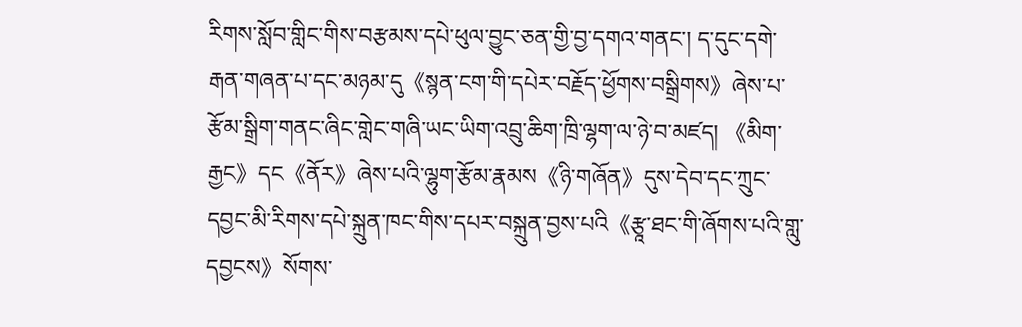རིགས་སློབ་གླིང་གིས་བརྩམས་དཔེ་ཕུལ་བྱུང་ཅན་གྱི་བྱ་དགའ་གནང་། ད་དུང་དགེ་རྒན་གཞན་པ་དང་མཉམ་དུ《སྙན་ངག་གི་དཔེར་བརྗོད་ཕྱོགས་བསྒྲིགས》ཞེས་པ་རྩོམ་སྒྲིག་གནང་ཞིང་གླེང་གཞི་ཡང་ཡིག་འབྲུ་ཆིག་ཁྲི་ལྷག་ལ་ཉེ་བ་མཛད། 《མིག་རྒྱང》དང《ནོར》ཞེས་པའི་ལྷུག་རྩོམ་རྣམས《ཉི་གཞོན》དུས་དེབ་དང་ཀྲུང་དབྱང་མི་རིགས་དཔེ་སྐྲུན་ཁང་གིས་དཔར་བསྐྲུན་བྱས་པའི《རྩཱ་ཐང་གི་ཞོགས་པའི་གླུ་དབྱངས》སོགས་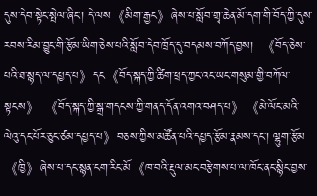དུས་དེབ་སྟེང་སྤེལ་ཞིང་། དེ་ལས《མིག་རྒྱང》ཞེས་པ་སློབ་གྲྭ་ཆེན་མོ་དག་གི་བོད་ཀྱི་དུས་རབས་རིམ་བྱུང་གི་རྩོམ་ཡིག་ཅེས་པའི་སློབ་དེབ་ཁྲོད་དུ་བདམས་བཀོད་བྱས།  《བོད་ཅེས་པའི་ཐ་སྙད་ལ་དཔྱད་པ》དང《བོད་སྐད་ཀྱི་ཚིག་ཕྲད་ཀྱང་འང་ཡང་གསུམ་གྱི་བཀོལ་སྟངས》 《བོད་སྐད་ཀྱི་སྒྲ་གདངས་ཀྱི་གནད་དོན་འགའ་བཤད་པ》《མེ་ལོང་མའི་ལེའུ་དང་པོར་ཅུང་ཙམ་དཔྱད་པ》བཅས་ཀྱིས་མཚོན་པའི་དཔྱད་རྩོམ་རྣམས་དང་། ལྷུག་རྩོམ《ཁྱི》ཞེས་པ་དང་སྙན་ངག་རིང་མོ《ཁ་བའི་རྡུལ་མང་བརྩེགས་པ་ལ་ཁོང་ནང་སྙིང་བྱས་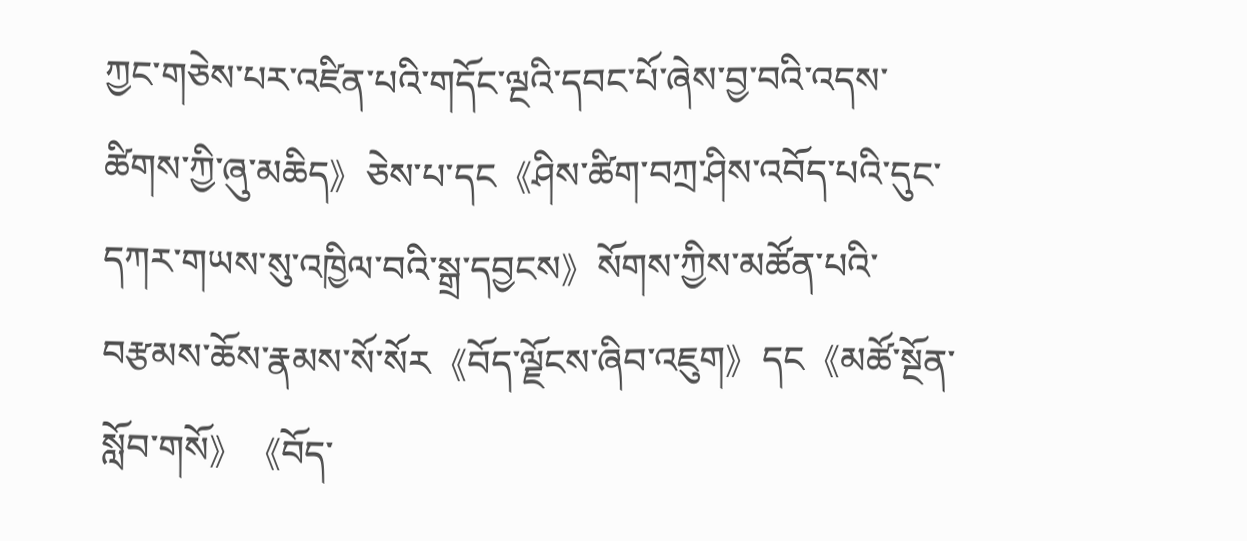ཀྱང་གཅེས་པར་འཛིན་པའི་གདོང་ལྔའི་དབང་པོ་ཞེས་བྱ་བའི་འདས་ཚིགས་ཀྱི་ཞུ་མཆིད》ཅེས་པ་དང《ཤིས་ཚིག་བཀྲ་ཤིས་འབོད་པའི་དུང་དཀར་གཡས་སུ་འཁྱིལ་བའི་སྒྲ་དབྱངས》སོགས་ཀྱིས་མཚོན་པའི་བརྩམས་ཆོས་རྣམས་སོ་སོར《བོད་ལྗོངས་ཞིབ་འཇུག》དང《མཚོ་སྔོན་སློབ་གསོ》《བོད་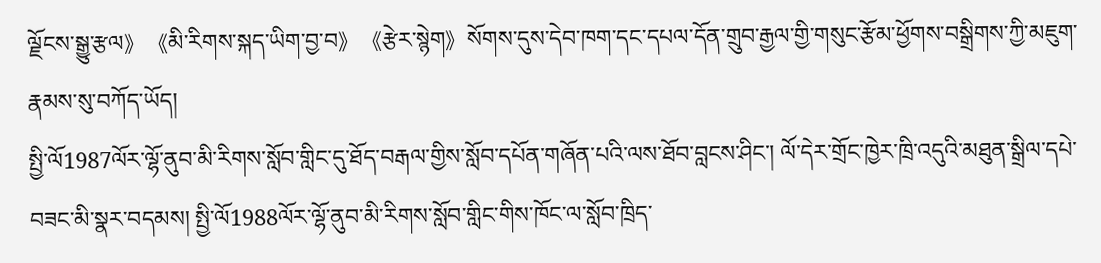ལྗོངས་སྒྱུ་རྩལ》《མི་རིགས་སྐད་ཡིག་བྱ་བ》《རྩེར་སྙེག》སོགས་དུས་དེབ་ཁག་དང་དཔལ་དོན་གྲུབ་རྒྱལ་གྱི་གསུང་རྩོམ་ཕྱོགས་བསྒྲིགས་ཀྱི་མཇུག་རྣམས་སུ་བཀོད་ཡོད།
སྤྱི་ལོ1987ལོར་ལྷོ་ནུབ་མི་རིགས་སློབ་གླིང་དུ་ཐོད་བརྒལ་གྱིས་སློབ་དཔོན་གཞོན་པའི་ལས་ཐོབ་བླངས་ཤིང་། ལོ་དེར་གྲོང་ཁྱེར་ཁྲི་འདུའི་མཐུན་སྒྲིལ་དཔེ་བཟང་མི་སྣར་བདམས། སྤྱི་ལོ1988ལོར་ལྷོ་ནུབ་མི་རིགས་སློབ་གླིང་གིས་ཁོང་ལ་སློབ་ཁྲིད་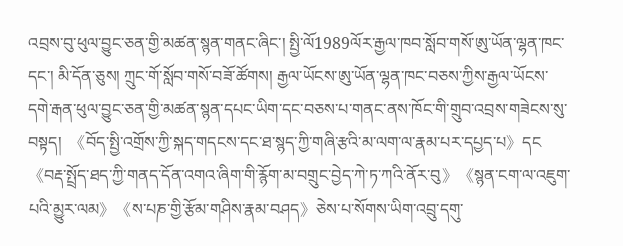འབྲས་བུ་ཕུལ་བྱུང་ཅན་གྱི་མཚན་སྙན་གནང་ཞིང་། སྤྱི་ལོ1989ལོར་རྒྱལ་ཁབ་སློབ་གསོ་ཨུ་ཡོན་ལྷན་ཁང་དང་། མི་དོན་ཅུས། ཀྲུང་གོ་སློབ་གསོ་བཟོ་ཚོགས། རྒྱལ་ཡོངས་ཨུ་ཡོན་ལྷན་ཁང་བཅས་ཀྱིས་རྒྱལ་ཡོངས་དགེ་རྒན་ཕུལ་བྱུང་ཅན་གྱི་མཚན་སྙན་དཔང་ཡིག་དང་བཅས་པ་གནང་ནས་ཁོང་གི་གྲུབ་འབྲས་གཟེངས་སུ་བསྟད།  《བོད་སྤྱི་འགྲོས་ཀྱི་སྐད་གདངས་དང་ཐ་སྙད་ཀྱི་གཞི་རྩའི་མ་ལག་ལ་རྣམ་པར་དཔྱད་པ》དང《བརྡ་སྤྲོད་ཐད་ཀྱི་གནད་དོན་འགའ་ཞིག་གི་རྙོག་མ་བགྲུང་བྱེད་ཀེ་ཏ་ཀའི་ནོར་བུ》《སྙན་ངག་ལ་འཇུག་པའི་མྱུར་ལམ》《ས་པཎ་གྱི་རྩོམ་གཤིས་རྣམ་བཤད》ཅེས་པ་སོགས་ཡིག་འབྲུ་དགུ་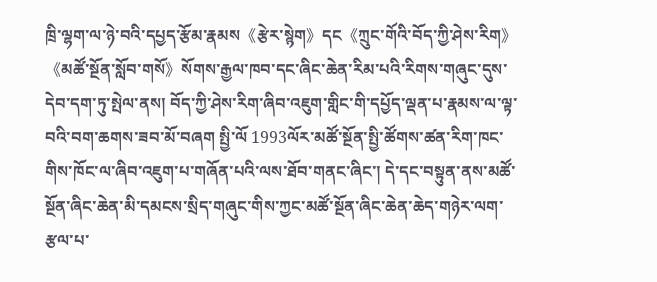ཁྲི་ལྷག་ལ་ཉེ་བའི་དཔྱད་རྩོམ་རྣམས《རྩེར་སྙེག》དང《ཀྲུང་གོའི་བོད་ཀྱི་ཤེས་རིག》《མཚོ་སྔོན་སློབ་གསོ》སོགས་རྒྱལ་ཁབ་དང་ཞིང་ཆེན་རིམ་པའི་རིགས་གཞུང་དུས་དེབ་དག་ཏུ་སྤེལ་ནས། བོད་ཀྱི་ཤེས་རིག་ཞིབ་འཇུག་གླིང་གི་དཔྱོད་ལྡན་པ་རྣམས་ལ་ལྟ་བའི་བག་ཆགས་ཟབ་མོ་བཞག སྤྱི་ལོ 1993ལོར་མཚོ་སྔོན་སྤྱི་ཚོགས་ཚན་རིག་ཁང་གིས་ཁོང་ལ་ཞིབ་འཇུག་པ་གཞོན་པའི་ལས་ཐོབ་གནང་ཞིང་། དེ་དང་བསྟུན་ནས་མཚོ་སྔོན་ཞིང་ཆེན་མི་དམངས་སྲིད་གཞུང་གིས་ཀྱང་མཚོ་སྔོན་ཞིང་ཆེན་ཆེད་གཉེར་ལག་རྩལ་པ་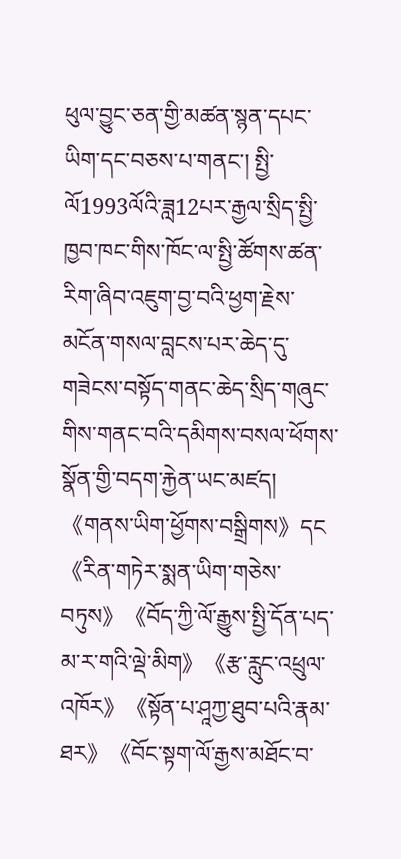ཕུལ་བྱུང་ཅན་གྱི་མཚན་སྙན་དཔང་ཡིག་དང་བཅས་པ་གནང་། སྤྱི་ལོ1993ལོའི་ཟླ12པར་རྒྱལ་སྲིད་སྤྱི་ཁྱབ་ཁང་གིས་ཁོང་ལ་སྤྱི་ཚོགས་ཚན་རིག་ཞིབ་འཇུག་བྱ་བའི་ཕྱག་རྗེས་མངོན་གསལ་བླངས་པར་ཆེད་དུ་གཟེངས་བསྟོད་གནང་ཆེད་སྲིད་གཞུང་གིས་གནང་བའི་དམིགས་བསལ་ཕོགས་སྣོན་གྱི་བདག་རྐྱེན་ཡང་མཛད།   《གནས་ཡིག་ཕྱོགས་བསྒྲིགས》དང《རིན་གཏེར་སྨན་ཡིག་གཅེས་བཏུས》《བོད་ཀྱི་ལོ་རྒྱུས་སྤྱི་དོན་པད་མ་ར་གའི་ལྡེ་མིག》《རྩ་རླུང་འཕྲུལ་འཁོར》《སྟོན་པ་ཤཱཀྱ་ཐུབ་པའི་རྣམ་ཐར》《བོང་སྟག་ལོ་རྒྱས་མཐོང་བ་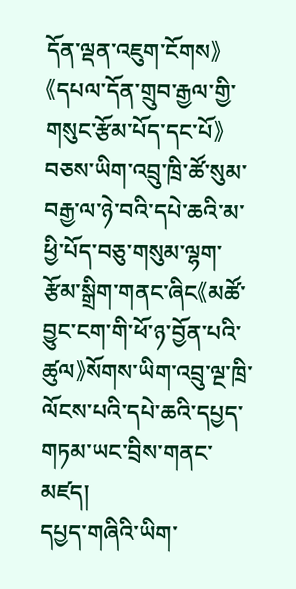དོན་ལྡན་འཇུག་ངོགས》《དཔལ་དོན་གྲུབ་རྒྱལ་གྱི་གསུང་རྩོམ་པོད་དང་པོ》བཅས་ཡིག་འབྲུ་ཁྲི་ཚོ་སུམ་བརྒྱ་ལ་ཉེ་བའི་དཔེ་ཆའི་མ་ཕྱི་པོད་བཅུ་གསུམ་ལྷག་རྩོམ་སྒྲིག་གནང་ཞིང《མཚོ་བྱུང་ངག་གི་ཕོ་ཉ་བྱོན་པའི་ཚུལ》སོགས་ཡིག་འབྲུ་ལྔ་ཁྲི་ལོངས་པའི་དཔེ་ཆའི་དཔྱད་གཏམ་ཡང་བྲིས་གནང་མཛད།
དཔྱད་གཞིའི་ཡིག་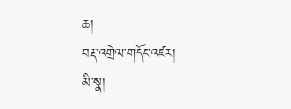ཆ།
བརྡ་འགྲེལ་གདོང་འཛར།
མི་སྣ།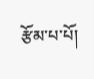རྩོམ་པ་པོ།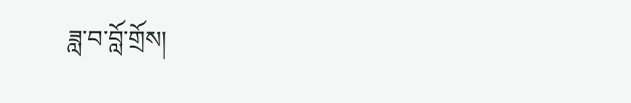ཟླ་བ་བློ་གྲོས།